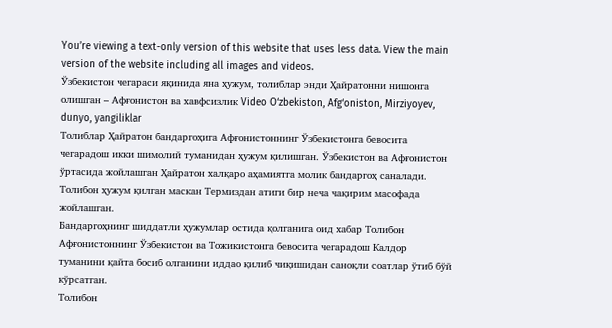You’re viewing a text-only version of this website that uses less data. View the main version of the website including all images and videos.
Ўзбекистон чегараси яқинида яна ҳужум, толиблар энди Ҳайратонни нишонга олишган – Афғонистон ва хавфсизлик Video O‘zbekiston, Afg‘oniston, Mirziyoyev, dunyo, yangiliklar
Толиблар Ҳайратон бандаргоҳига Афғонистоннинг Ўзбекистонга бевосита чегарадош икки шимолий туманидан ҳужум қилишган. Ўзбекистон ва Афғонистон ўртасида жойлашган Ҳайратон халқаро аҳамиятга молик бандаргоҳ саналади. Толибон ҳужум қилган маскан Термиздан атиги бир неча чақирим масофада жойлашган.
Бандаргоҳнинг шиддатли ҳужумлар остида қолганига оид хабар Толибон Афғонистоннинг Ўзбекистон ва Тожикистонга бевосита чегарадош Калдор туманини қайта босиб олганини иддао қилиб чиқишидан саноқли соатлар ўтиб бўй кўрсатган.
Толибон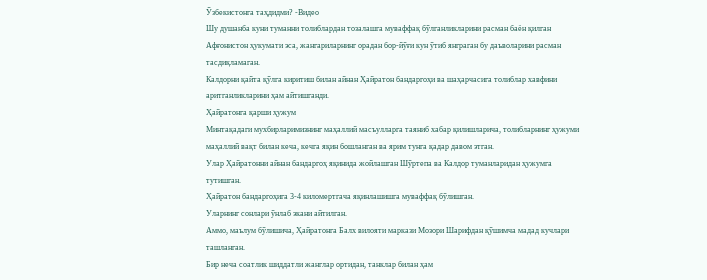Ўзбекистонга таҳдидми? -Видео
Шу душанба куни туманни толиблардан тозалашга муваффақ бўлганликларини расман баён қилган Афғонистон ҳукумати эса, жангариларнинг орадан бор-йўғи кун ўтиб янграган бу даъволарини расман тасдиқламаган.
Калдорни қайта қўлга киритиш билан айнан Ҳайратон бандаргоҳи ва шаҳарчасига толиблар хавфини аритганликларини ҳам айтишганди.
Ҳайратонга қарши ҳужум
Минтақадаги мухбирларимизнинг маҳаллий масъулларга таяниб хабар қилишларича, толибларнинг ҳужуми маҳаллий вақт билан кеча, кечга яқин бошланган ва ярим тунга қадар давом этган.
Улар Ҳайратонни айнан бандаргоҳ яқинида жойлашган Шўртепа ва Калдор туманларидан ҳужумга тутишган.
Ҳайратон бандаргоҳига 3-4 киломертгача яқинлашишга муваффақ бўлишган.
Уларнинг сонлари ўнлаб экани айтилган.
Аммо, маълум бўлишича, Ҳайратонга Балх вилояти маркази Мозори Шарифдан қўшимча мадад кучлари ташланган.
Бир неча соатлик шиддатли жанглар ортидан, танклар билан ҳам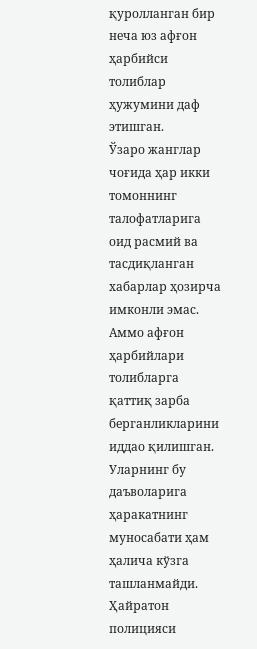қуролланган бир неча юз афғон ҳарбийси толиблар ҳужумини даф этишган.
Ўзаро жанглар чоғида ҳар икки томоннинг талофатларига оид расмий ва тасдиқланган хабарлар ҳозирча имконли эмас.
Аммо афғон ҳарбийлари толибларга қаттиқ зарба берганликларини иддао қилишган.
Уларнинг бу даъволарига ҳаракатнинг муносабати ҳам ҳалича кўзга ташланмайди.
Ҳайратон полицияси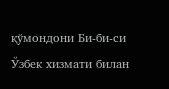қўмондони Би-би-си Ўзбек хизмати билан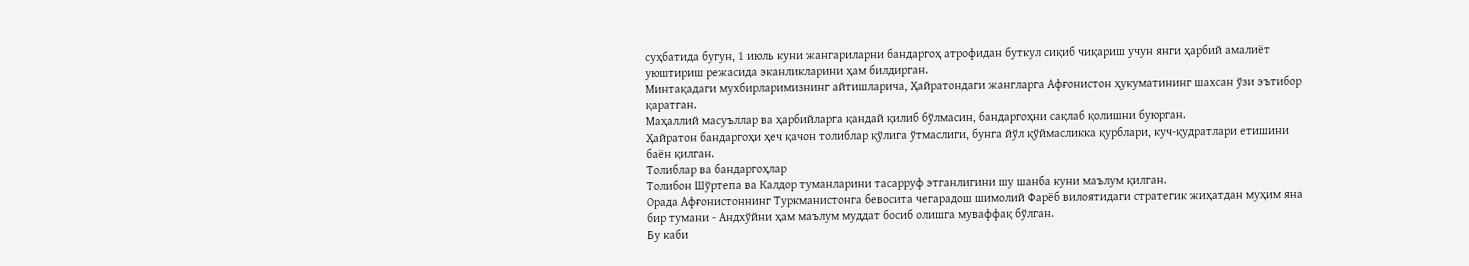суҳбатида бугун, 1 июль куни жангариларни бандаргоҳ атрофидан буткул сиқиб чиқариш учун янги ҳарбий амалиёт уюштириш режасида эканликларини ҳам билдирган.
Минтақадаги мухбирларимизнинг айтишларича, Ҳайратондаги жангларга Афғонистон ҳукуматининг шахсан ўзи эътибор қаратган.
Маҳаллий масуъллар ва ҳарбийларга қандай қилиб бўлмасин, бандаргоҳни сақлаб қолишни буюрган.
Ҳайратон бандаргоҳи ҳеч қачон толиблар қўлига ўтмаслиги, бунга йўл қўймасликка қурблари, куч-қудратлари етишини баён қилган.
Толиблар ва бандаргоҳлар
Толибон Шўртепа ва Калдор туманларини тасарруф этганлигини шу шанба куни маълум қилган.
Орада Афғонистоннинг Туркманистонга бевосита чегарадош шимолий Фарёб вилоятидаги стратегик жиҳатдан муҳим яна бир тумани - Андхўйни ҳам маълум муддат босиб олишга муваффақ бўлган.
Бу каби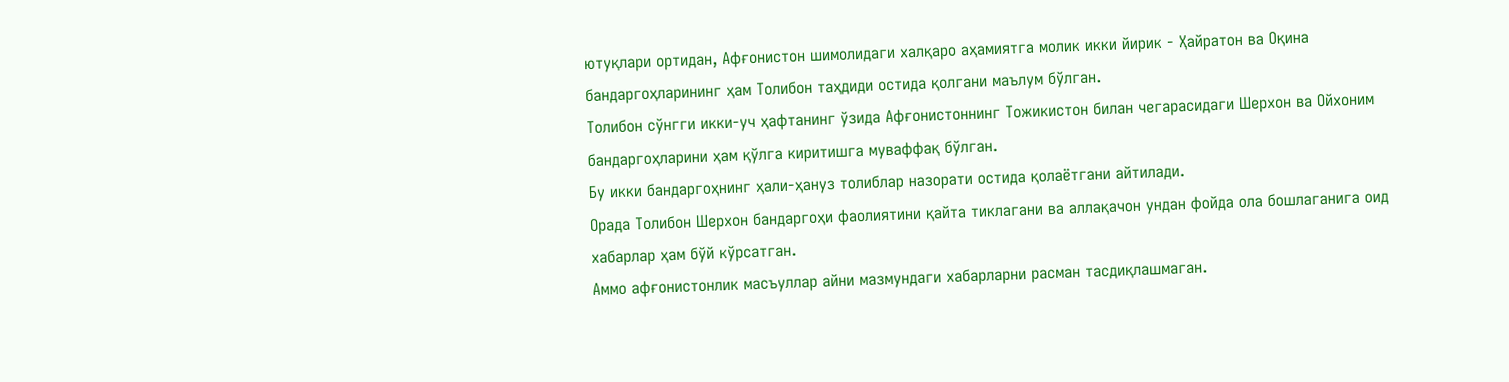ютуқлари ортидан, Афғонистон шимолидаги халқаро аҳамиятга молик икки йирик - Ҳайратон ва Оқина бандаргоҳларининг ҳам Толибон таҳдиди остида қолгани маълум бўлган.
Толибон сўнгги икки-уч ҳафтанинг ўзида Афғонистоннинг Тожикистон билан чегарасидаги Шерхон ва Ойхоним бандаргоҳларини ҳам қўлга киритишга муваффақ бўлган.
Бу икки бандаргоҳнинг ҳали-ҳануз толиблар назорати остида қолаётгани айтилади.
Орада Толибон Шерхон бандаргоҳи фаолиятини қайта тиклагани ва аллақачон ундан фойда ола бошлаганига оид хабарлар ҳам бўй кўрсатган.
Аммо афғонистонлик масъуллар айни мазмундаги хабарларни расман тасдиқлашмаган.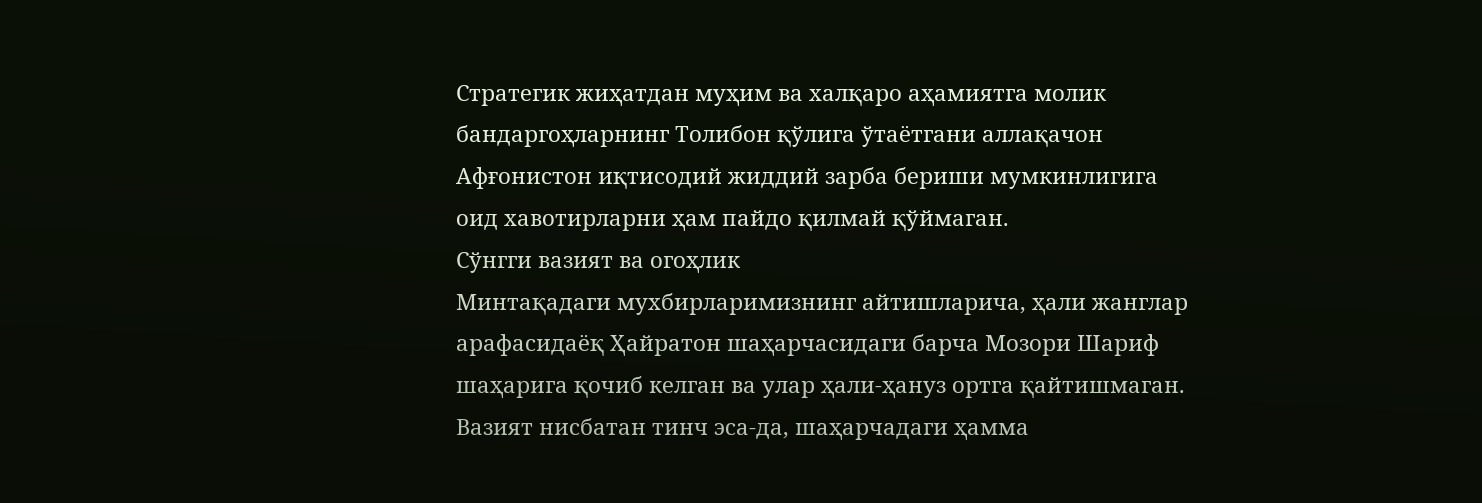Стратегик жиҳатдан муҳим ва халқаро аҳамиятга молик бандаргоҳларнинг Толибон қўлига ўтаётгани аллақачон Афғонистон иқтисодий жиддий зарба бериши мумкинлигига оид хавотирларни ҳам пайдо қилмай қўймаган.
Сўнгги вазият ва огоҳлик
Минтақадаги мухбирларимизнинг айтишларича, ҳали жанглар арафасидаёқ Ҳайратон шаҳарчасидаги барча Мозори Шариф шаҳарига қочиб келган ва улар ҳали-ҳануз ортга қайтишмаган.
Вазият нисбатан тинч эса-да, шаҳарчадаги ҳамма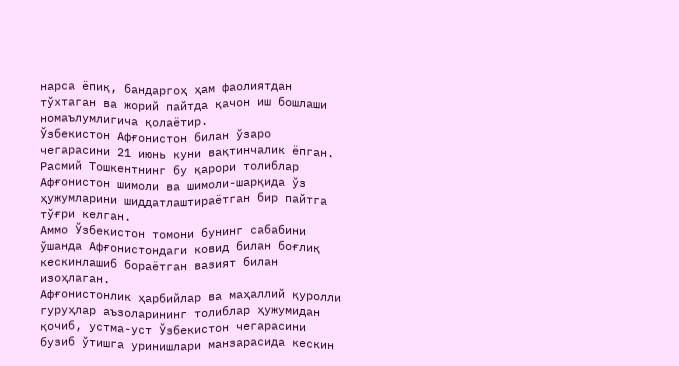нарса ёпиқ, бандаргоҳ ҳам фаолиятдан тўхтаган ва жорий пайтда қачон иш бошлаши номаълумлигича қолаётир.
Ўзбекистон Афғонистон билан ўзаро чегарасини 21 июнь куни вақтинчалик ёпган.
Расмий Тошкентнинг бу қарори толиблар Афғонистон шимоли ва шимоли-шарқида ўз ҳужумларини шиддатлаштираётган бир пайтга тўғри келган.
Аммо Ўзбекистон томони бунинг сабабини ўшанда Афғонистондаги ковид билан боғлиқ кескинлашиб бораётган вазият билан изоҳлаган.
Афғонистонлик ҳарбийлар ва маҳаллий қуролли гуруҳлар аъзоларининг толиблар ҳужумидан қочиб, устма-уст Ўзбекистон чегарасини бузиб ўтишга уринишлари манзарасида кескин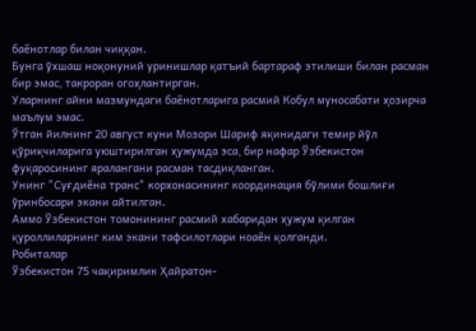баёнотлар билан чиққан.
Бунга ўхшаш ноқонуний уринишлар қатъий бартараф этилиши билан расман бир эмас, такроран огоҳлантирган.
Уларнинг айни мазмундаги баёнотларига расмий Кобул муносабати ҳозирча маълум эмас.
Ўтган йилнинг 20 август куни Мозори Шариф яқинидаги темир йўл қўриқчиларига уюштирилган ҳужумда эса, бир нафар Ўзбекистон фуқаросининг яралангани расман тасдиқланган.
Унинг "Суғдиёна транс" корхонасининг координация бўлими бошлиғи ўринбосари экани айтилган.
Аммо Ўзбекистон томонининг расмий хабаридан ҳужум қилган қуроллиларнинг ким экани тафсилотлари ноаён қолганди.
Робиталар
Ўзбекистон 75 чақиримлик Ҳайратон-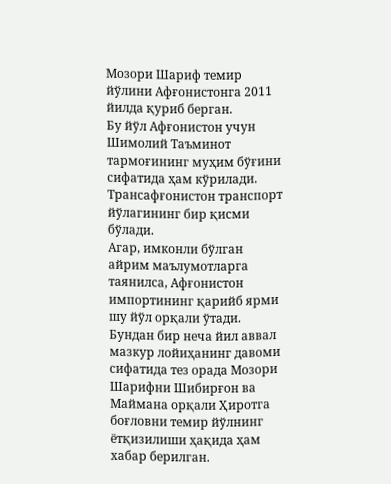Мозори Шариф темир йўлини Афғонистонга 2011 йилда қуриб берган.
Бу йўл Афғонистон учун Шимолий Таъминот тармоғининг муҳим бўғини сифатида ҳам кўрилади.
Трансафғонистон транспорт йўлагининг бир қисми бўлади.
Агар, имконли бўлган айрим маълумотларга таянилса, Афғонистон импортининг қарийб ярми шу йўл орқали ўтади.
Бундан бир неча йил аввал мазкур лойиҳанинг давоми сифатида тез орада Мозори Шарифни Шибирғон ва Маймана орқали Ҳиротга боғловни темир йўлнинг ётқизилиши ҳақида ҳам хабар берилган.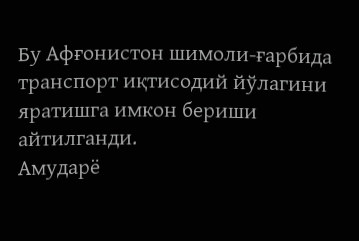Бу Афғонистон шимоли-ғарбида транспорт иқтисодий йўлагини яратишга имкон бериши айтилганди.
Амударё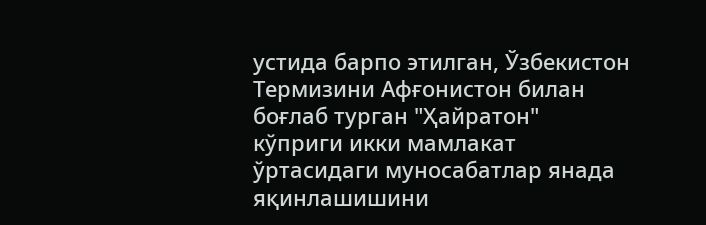устида барпо этилган, Ўзбекистон Термизини Афғонистон билан боғлаб турган "Ҳайратон" кўприги икки мамлакат ўртасидаги муносабатлар янада яқинлашишини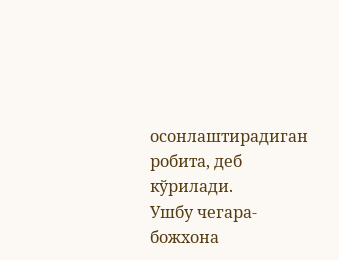осонлаштирадиган робита, деб кўрилади.
Ушбу чегара-божхона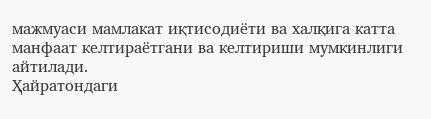мажмуаси мамлакат иқтисодиёти ва халқига катта манфаат келтираётгани ва келтириши мумкинлиги айтилади.
Ҳайратондаги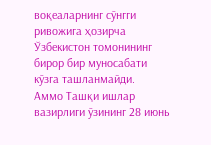воқеаларнинг сўнгги ривожига ҳозирча Ўзбекистон томонининг бирор бир муносабати кўзга ташланмайди.
Аммо Ташқи ишлар вазирлиги ўзининг 28 июнь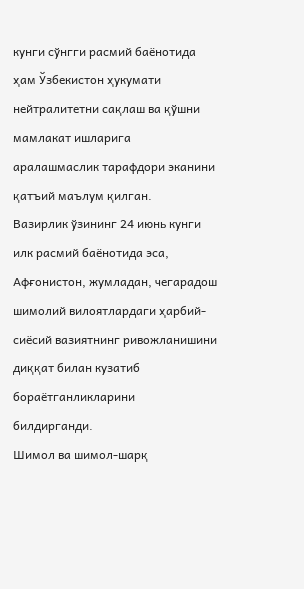кунги сўнгги расмий баёнотида ҳам Ўзбекистон ҳукумати нейтралитетни сақлаш ва қўшни мамлакат ишларига аралашмаслик тарафдори эканини қатъий маълум қилган.
Вазирлик ўзининг 24 июнь кунги илк расмий баёнотида эса, Афғонистон, жумладан, чегарадош шимолий вилоятлардаги ҳарбий-сиёсий вазиятнинг ривожланишини диққат билан кузатиб бораётганликларини билдирганди.
Шимол ва шимол-шарқ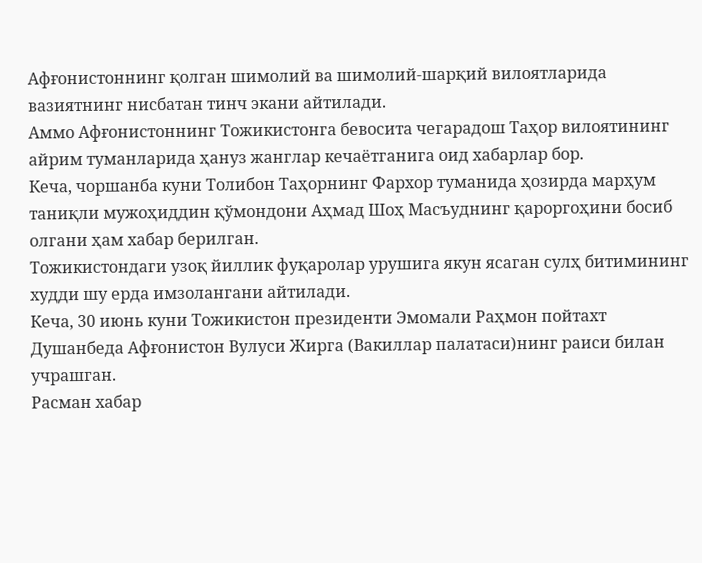Афғонистоннинг қолган шимолий ва шимолий-шарқий вилоятларида вазиятнинг нисбатан тинч экани айтилади.
Аммо Афғонистоннинг Тожикистонга бевосита чегарадош Таҳор вилоятининг айрим туманларида ҳануз жанглар кечаётганига оид хабарлар бор.
Кеча, чоршанба куни Толибон Таҳорнинг Фархор туманида ҳозирда марҳум таниқли мужоҳиддин қўмондони Аҳмад Шоҳ Масъуднинг қароргоҳини босиб олгани ҳам хабар берилган.
Тожикистондаги узоқ йиллик фуқаролар урушига якун ясаган сулҳ битимининг худди шу ерда имзолангани айтилади.
Кеча, 30 июнь куни Тожикистон президенти Эмомали Раҳмон пойтахт Душанбеда Афғонистон Вулуси Жирга (Вакиллар палатаси)нинг раиси билан учрашган.
Расман хабар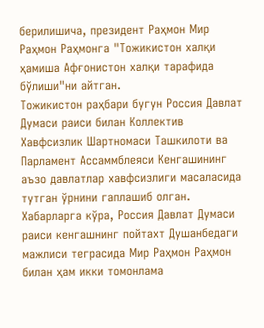берилишича, президент Раҳмон Мир Раҳмон Раҳмонга "Тожикистон халқи ҳамиша Афғонистон халқи тарафида бўлиши"ни айтган.
Тожикистон раҳбари бугун Россия Давлат Думаси раиси билан Коллектив Хавфсизлик Шартномаси Ташкилоти ва Парламент Ассаммблеяси Кенгашининг аъзо давлатлар хавфсизлиги масаласида тутган ўрнини гаплашиб олган.
Хабарларга кўра, Россия Давлат Думаси раиси кенгашнинг пойтахт Душанбедаги мажлиси теграсида Мир Раҳмон Раҳмон билан ҳам икки томонлама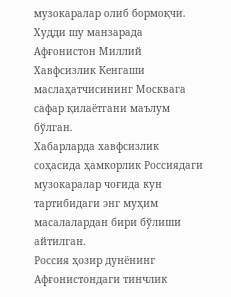музокаралар олиб бормоқчи.
Худди шу манзарада Афғонистон Миллий Хавфсизлик Кенгаши маслаҳатчисининг Москвага сафар қилаётгани маълум бўлган.
Хабарларда хавфсизлик соҳасида ҳамкорлик Россиядаги музокаралар чоғида кун тартибидаги энг муҳим масалалардан бири бўлиши айтилган.
Россия ҳозир дунёнинг Афғонистондаги тинчлик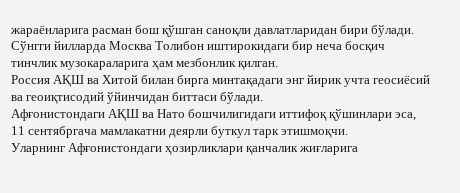жараёнларига расман бош қўшган саноқли давлатларидан бири бўлади.
Сўнгги йилларда Москва Толибон иштирокидаги бир неча босқич тинчлик музокараларига ҳам мезбонлик қилган.
Россия АҚШ ва Хитой билан бирга минтақадаги энг йирик учта геосиёсий ва геоиқтисодий ўйинчидан биттаси бўлади.
Афғонистондаги АҚШ ва Нато бошчилигидаги иттифоқ қўшинлари эса, 11 сентябргача мамлакатни деярли буткул тарк этишмоқчи.
Уларнинг Афғонистондаги ҳозирликлари қанчалик жиғларига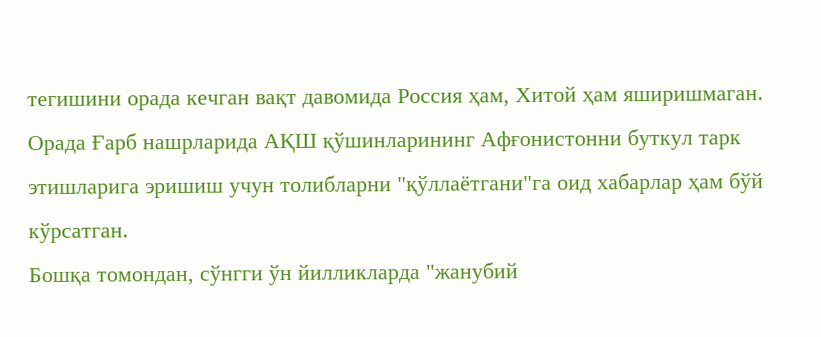тегишини орада кечган вақт давомида Россия ҳам, Хитой ҳам яширишмаган.
Орада Ғарб нашрларида АҚШ қўшинларининг Афғонистонни буткул тарк этишларига эришиш учун толибларни "қўллаётгани"га оид хабарлар ҳам бўй кўрсатган.
Бошқа томондан, сўнгги ўн йилликларда "жанубий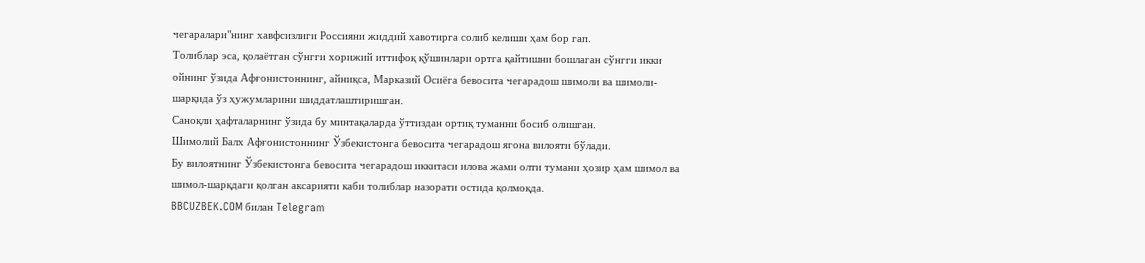чегаралари"нинг хавфсизлиги Россияни жиддий хавотирга солиб келиши ҳам бор гап.
Толиблар эса, қолаётган сўнгги хорижий иттифоқ қўшинлари ортга қайтишни бошлаган сўнгги икки ойнинг ўзида Афғонистоннинг, айниқса, Марказий Осиёга бевосита чегарадош шимоли ва шимоли-шарқида ўз ҳужумларини шиддатлаштиришган.
Саноқли ҳафталарнинг ўзида бу минтақаларда ўттиздан ортиқ туманни босиб олишган.
Шимолий Балх Афғонистоннинг Ўзбекистонга бевосита чегарадош ягона вилояти бўлади.
Бу вилоятнинг Ўзбекистонга бевосита чегарадош иккитаси илова жами олти тумани ҳозир ҳам шимол ва шимол-шарқдаги қолган аксарияти каби толиблар назорати остида қолмоқда.
BBCUZBEK.COM билан Telegram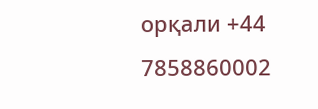орқали +44 7858860002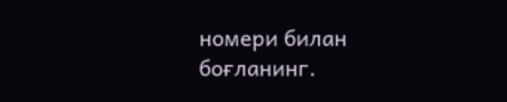номери билан боғланинг.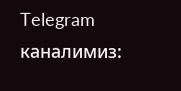Telegram каналимиз: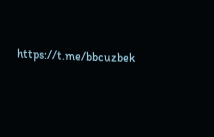https://t.me/bbcuzbek